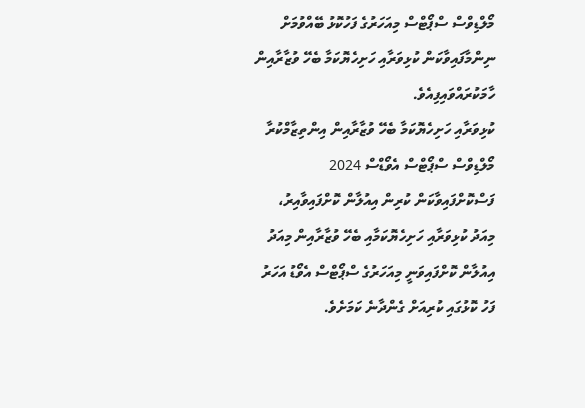މޯލްޑިވްސް ސްޕޯޓްސް މިއަހަރުގެ ފަހުކޮޅު ބޭއްވުމަށް ނިންމާފައިވާކަން ކުޅިވަރާއި ހަށިހެޔޮކަމާ ބެހޭ ވުޒާރާއިން ހާމަކުރައްވައިފިއެވެ.
ކުޅިވަރާއި ހަށިހެޔޮކަމާ ބެހޭ ވުޒާރާއިން އިންތިޒާމްކުރާ މޯލްޑިވްސް ސްޕޯޓްސް އެވޯޑްސް 2024 ފަސްކޮށްފައިވާކަން ކުރިން އިއުލާން ކޮށްފައިވާއިރު، މިއަދު ކުޅިވަރާއި ހަށިހެޔޮކަމާއި ބެހޭ ވުޒާރާއިން މިއަދު އިއުލާން ކޮށްފައިވަނީ މިއަހަރުގެ ސްޕޯޓްސް އެވޯޑު އަހަރު ފަހު ކޮޅުގައި ކުރިއަށް ގެންދާނެ ކަމަށެވެ.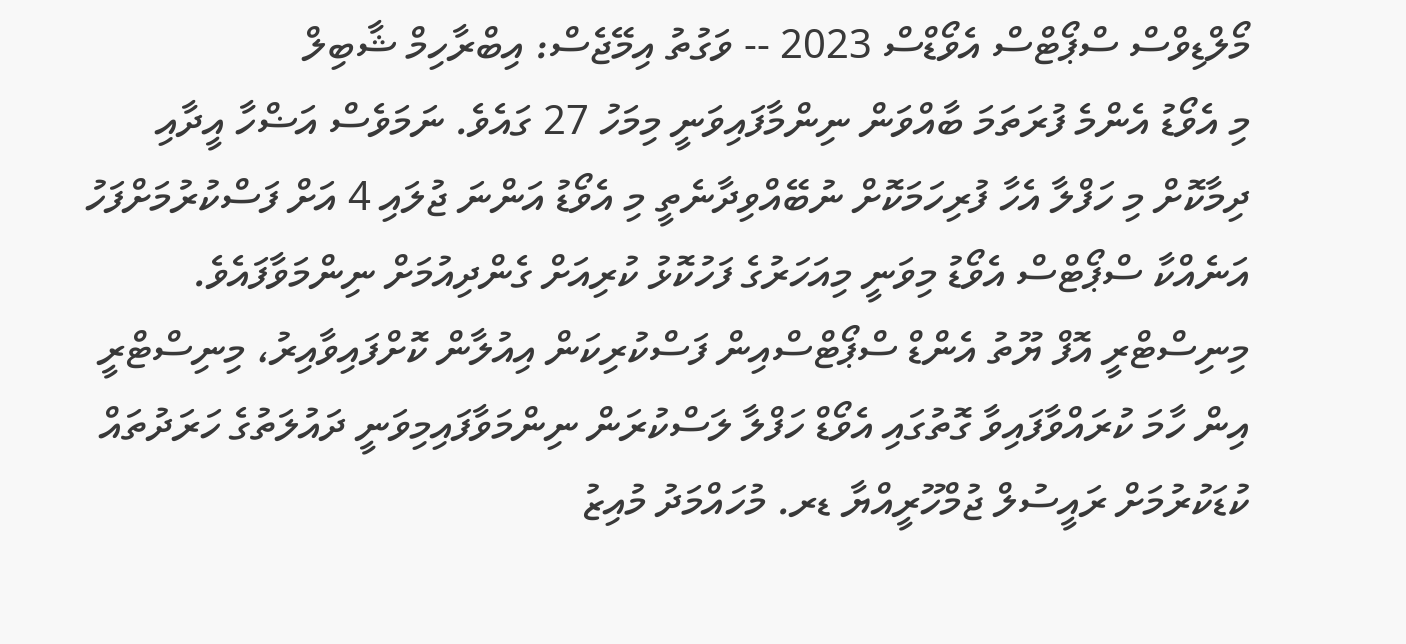މޯލްޑިވްސް ސްޕޯޓްސް އެވޯޑްސް 2023 -- ވަގުތު އިމޭޖެސް: އިބްރާހިމް ޝާބިލް
މި އެވޯޑު އެންމެ ފުރަތަމަ ބާއްވަން ނިންމާފައިވަނީ މިމަހު 27 ގައެވެ. ނަމަވެސް އަޟްހާ އީދާއި ދިމާކޮށް މި ހަފްލާ އެހާ ފުރިހަމަކޮށް ނުބޭއްވިދާނެތީ މި އެވޯޑު އަންނަ ޖުލައި 4 އަށް ފަސްކުރުމަށްފަހު އަނެއްކާ ސްޕޯޓްސް އެވޯޑު މިވަނީ މިއަހަރުގެ ފަހުކޮޅު ކުރިއަށް ގެންދިއުމަށް ނިންމަވާފައެވެ.
މިނިސްޓްރީ އޮފް ޔޫތު އެންޑް ސްޕޯޓްސްއިން ފަސްކުރިކަން އިއުލާން ކޮށްފައިވާއިރު، މިނިސްޓްރީ އިން ހާމަ ކުރައްވާފައިވާ ގޮތުގައި އެވޯޑް ހަފްލާ ލަސްކުރަން ނިންމަވާފައިމިވަނީ ދައުލަތުގެ ހަރަދުތައް ކުޑަކުރުމަށް ރައީސުލް ޖުމްހޫރީއްޔާ ޑރ. މުހައްމަދު މުއިޒު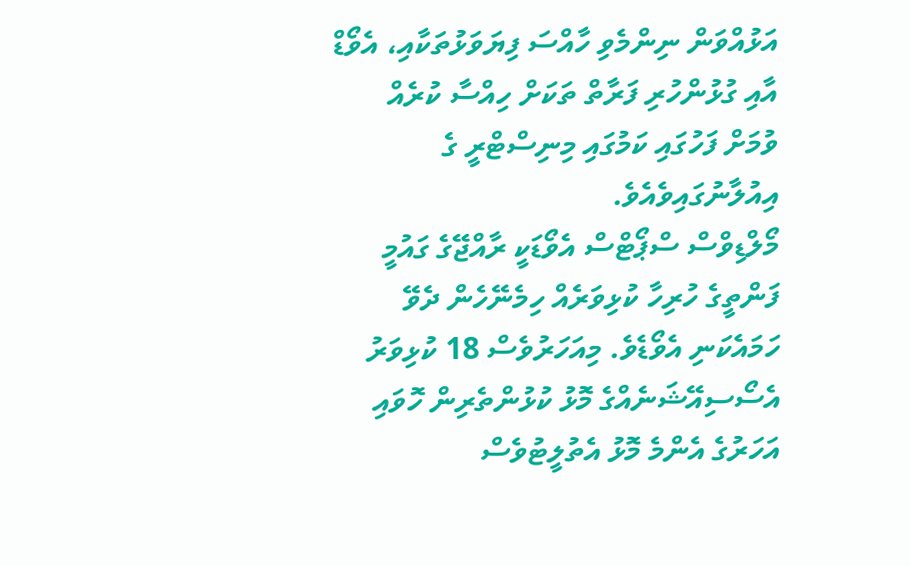އަޅުއްވަން ނިންމެވި ހާއްސަ ފިޔަވަޅުތަކާއި، އެވޯޑް އާއި ގުޅުންހުރި ފަރާތް ތަކަށް ހިއްސާ ކުރެއް ވުމަށް ފަހުގައި ކަމުގައި މިނިސްޓްރީ ގެ އިއުލާނުގައިވެއެވެ.
މޯލްޑިވްސް ސްޕޯޓްސް އެވޯޑަކީ ރާއްޖޭގެ ގައުމީ ފަންތީގެ ހުރިހާ ކުޅިވަރެއް ހިމެނޭހެން ދެވޭ ހަމައެކަނި އެވޯޑެވެ. މިއަހަރުވެސް 18 ކުޅިވަރު އެސޯސިއޭޝަނެއްގެ މޮޅު ކުޅުންތެރިން ހޮވައި އަހަރުގެ އެންމެ މޮޅު އެތުލީޓުވެސް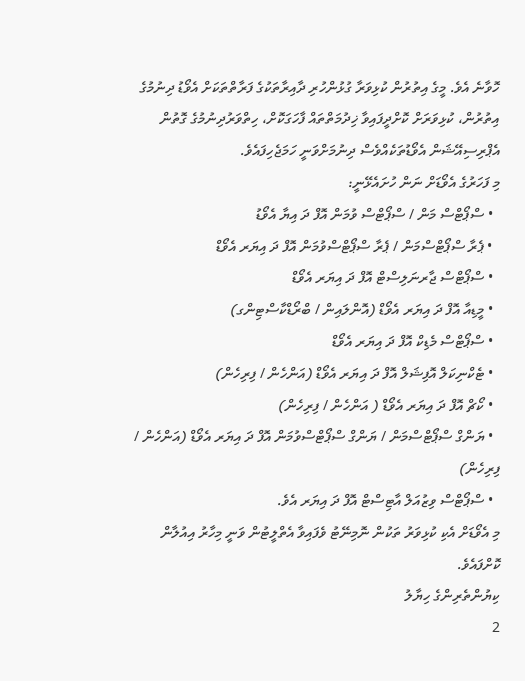ހޮވާނެ އެވެ. މީގެ އިތުރުން ކުޅިވަރާ ގުޅުންހުރި ދާއިރާތަކުގެ ފަރާތްތަކަށް އެވޯޑު ދިނުމުގެ އިތުރުން، ކުޅިވަރަށް ކޮށްދީފައިވާ ޚިދުމަތްތައް ފާހަގަކޮށް، ހިތްވަރުދިނުމުގެ ގޮތުން އެޕްރިސިއޭޝަން އެވޯޑުތަކެއްވެސް ދިނުމަށްވަނީ ހަމަޖެހިފައެވެ.
މި ފަހަރުގެ އެވޯޑަށް ނަން ހުށައެޅޭނީ:
  • ސްޕޯޓްސް މަން / ސްޕޯޓްސް ވުމަން އޮފް ދަ އިޔާ އެވޯޑު
  • ޕެރާ ސްޕޯޓްސްމަން / ޕެރާ ސްޕޯޓްސްވުމަން އޮފް ދަ އިޔަރ އެވޯޑް
  • ސްޕޯޓްސް ޖާރނަލިސްޓް އޮފް ދަ އިޔަރ އެވޯޑް
  • މީޑިއާ އޮފް ދަ އިޔަރ އެވޯޑް (އޮންލައިން / ބްރޯޑްކާސްޓިންގ)
  • ސްޕޯޓްސް މެޑިކް އޮފް ދަ އިޔަރ އެވޯޑް
  • ޓެކްނިކަލް އޮފިޝަލް އޮފް ދަ އިޔަރ އެވޯޑް (އަންހެން / ފިރިހެން)
  • ކޯޗް އޮފް ދަ އިޔަރ އެވޯޑް ( އަންހެން / ފިރިހެން)
  • ޔަންގް ސްޕޯޓްސްމަން / ޔަންގް ސްޕޯޓްސްވުމަން އޮފް ދަ އިޔަރ އެވޯޑް (އަންހެން / ފިރިހެން)
  • ސްޕޯޓްސް ވިޒުއަލް އާޓިސްޓް އޮފް ދަ އިޔަރ އެވެ.
މި އެވޯޑަށް އެކި ކުޅިވަރު ތަކުން ނޮމިނޭޓު ވެފައިވާ އެތްލީޓުން ވަނީ މިހާރު އިއުލާން ކޮށްފައެވެ.
ކިޔުންތެރިންގެ ހިޔާލު
2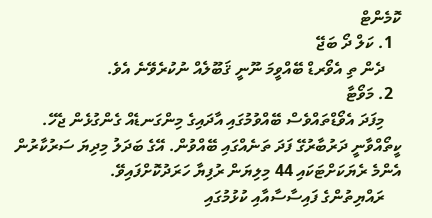ކޮމެންޓް
  1. ކަލް ދޯ ބަޖޭ
    ދެން ތި އެވޯރޑް ބޭއްވީމަ ނޫނީ ޤަބޫލެއް ނުކުރެވޭނެ އެވެ.
  2. މަވޯޓާ
    މިފަދަ އެވޯޑްތައްވެސް ބޭއްވުމުގައި އާދައިގެ މިންގަނޑެއް ގެންގުޅެން ޖެހޭ. ކީތޯއްވާނީ ދަރުބާރުގޭ ފަދަ ތަނެއްގައި ބޭއްވުން. އޭގެ ބަދަލު މިދިޔަ ސަރުކާރުން އެންމެ ރެޔަކަށްޓަކައި 44 މިލިޔަން ރުފިޔާ ހަރަދުކޮށްފައިވޭ.
    ރައްޔިތުންގެ ފައިސާސާއާއި ކުޅުމުގައި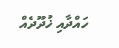ހައްދާއި ޚުދޫދެއް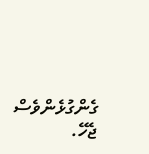ގެންގުޅެންވެސް ޖެހޭ.